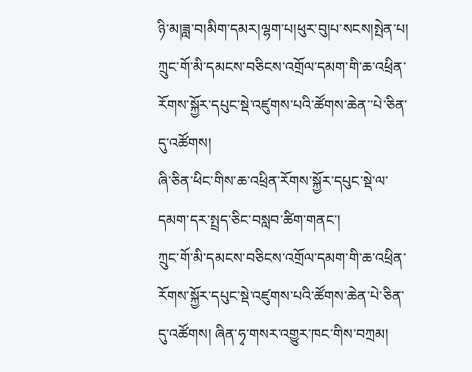ཉི་མ།ཟླ་བ།མིག་དམར།ལྷག་པ།ཕུར་བུ།པ་སངས།སྤེན་པ།
ཀྲུང་གོ་མི་དམངས་བཅིངས་འགྲོལ་དམག་གི་ཆ་འཕྲིན་རོགས་སྐྱོར་དཔུང་སྡེ་འཛུགས་པའི་ཚོགས་ཆེན་་པེ་ཅིན་དུ་འཚོགས།
ཞི་ཅིན་ཕིང་གིས་ཆ་འཕྲིན་རོགས་སྐྱོར་དཔུང་སྡེ་ལ་དམག་དར་སྤྲད་ཅིང་བསླབ་ཚིག་གནང་།
ཀྲུང་གོ་མི་དམངས་བཅིངས་འགྲོལ་དམག་གི་ཆ་འཕྲིན་རོགས་སྐྱོར་དཔུང་སྡེ་འཛུགས་པའི་ཚོགས་ཆེན་པེ་ཅིན་དུ་འཚོགས། ཞིན་ཧྭ་གསར་འགྱུར་ཁང་གིས་བཀྲམ།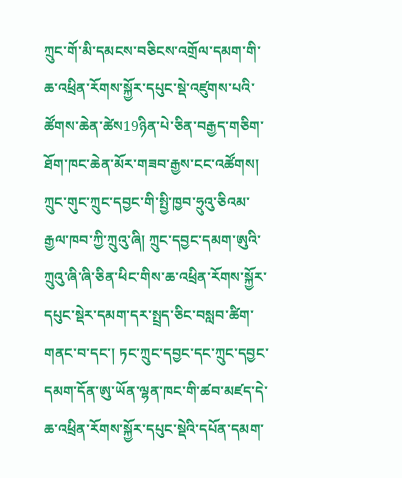ཀྲུང་གོ་མི་དམངས་བཅིངས་འགྲོལ་དམག་གི་ཆ་འཕྲིན་རོགས་སྐྱོར་དཔུང་སྡེ་འཛུགས་པའི་ཚོགས་ཆེན་ཚེས19ཉིན་པེ་ཅིན་བརྒྱད་གཅིག་ཐོག་ཁང་ཆེན་མོར་གཟབ་རྒྱས་ངང་འཚོགས། ཀྲུང་གུང་ཀྲུང་དབྱང་གི་སྤྱི་ཁྱབ་ཧྲུའུ་ཅིའམ་རྒྱལ་ཁབ་ཀྱི་ཀྲུའུ་ཞི། ཀྲུང་དབྱང་དམག་ཨུའི་ཀྲུའུ་ཞི་ཞི་ཅིན་ཕིང་གིས་ཆ་འཕྲིན་རོགས་སྐྱོར་དཔུང་སྡེར་དམག་དར་སྤྲད་ཅིང་བསླབ་ཚིག་གནང་བ་དང་། ཏང་ཀྲུང་དབྱང་དང་ཀྲུང་དབྱང་དམག་དོན་ཨུ་ཡོན་ལྷན་ཁང་གི་ཚབ་མཛད་དེ་ཆ་འཕྲིན་རོགས་སྐྱོར་དཔུང་སྡེའི་དཔོན་དམག་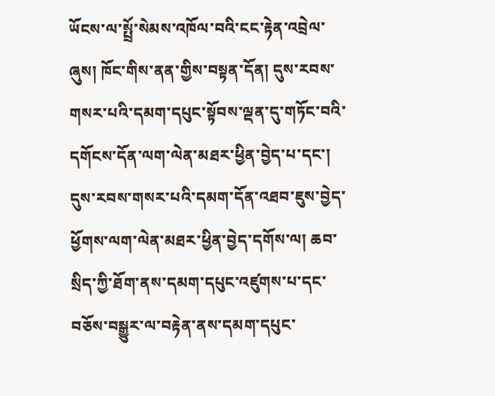ཡོངས་ལ་སྤྲོ་སེམས་འཁོལ་བའི་ངང་རྟེན་འབྲེལ་ཞུས། ཁོང་གིས་ནན་གྱིས་བསྟན་དོན། དུས་རབས་གསར་པའི་དམག་དཔུང་སྟོབས་ལྡན་དུ་གཏོང་བའི་དགོངས་དོན་ལག་ལེན་མཐར་ཕྱིན་བྱེད་པ་དང་། དུས་རབས་གསར་པའི་དམག་དོན་འཐབ་ཇུས་བྱེད་ཕྱོགས་ལག་ལེན་མཐར་ཕྱིན་བྱེད་དགོས་ལ། ཆབ་སྲིད་ཀྱི་ཐོག་ནས་དམག་དཔུང་འཛུགས་པ་དང་བཅོས་བསྒྱུར་ལ་བརྟེན་ནས་དམག་དཔུང་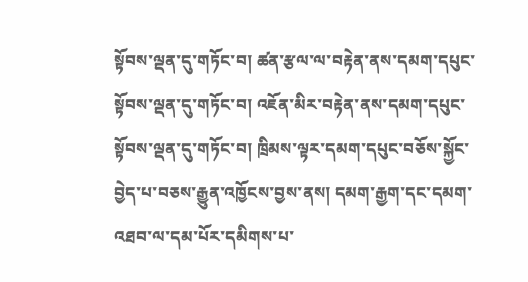སྟོབས་ལྡན་དུ་གཏོང་བ། ཚན་རྩལ་ལ་བརྟེན་ནས་དམག་དཔུང་སྟོབས་ལྡན་དུ་གཏོང་བ། འཇོན་མིར་བརྟེན་ནས་དམག་དཔུང་སྟོབས་ལྡན་དུ་གཏོང་བ། ཁྲིམས་ལྟར་དམག་དཔུང་བཅོས་སྐྱོང་བྱེད་པ་བཅས་རྒྱུན་འཁྱོངས་བྱས་ནས། དམག་རྒྱག་དང་དམག་འཐབ་ལ་དམ་པོར་དམིགས་པ་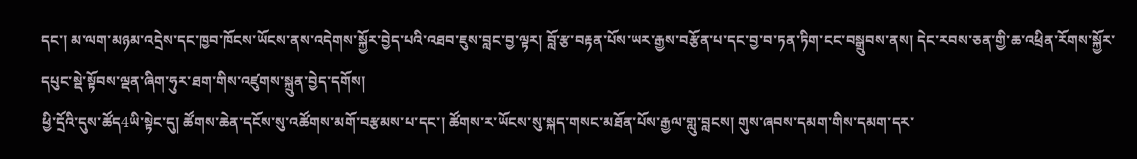དང་། མ་ལག་མཉམ་འདྲེས་དང་ཁྱབ་ཁོངས་ཡོངས་ནས་འདེགས་སྐྱོར་བྱེད་པའི་འཐབ་ཇུས་བླང་བྱ་ལྟར། བློ་རྩ་བརྟན་པོས་ཡར་རྒྱས་བརྩོན་པ་དང་བྱ་བ་ཏན་ཏིག་ངང་བསྒྲུབས་ནས། དེང་རབས་ཅན་གྱི་ཆ་འཕྲིན་རོགས་སྐྱོར་དཔུང་སྡེ་སྟོབས་ལྡན་ཞིག་ཧུར་ཐག་གིས་འཛུགས་སྐྲུན་བྱེད་དགོས།
ཕྱི་དྲོའི་དུས་ཚོད4ཡི་སྟེང་དུ། ཚོགས་ཆེན་དངོས་སུ་འཚོགས་མགོ་བརྩམས་པ་དང་། ཚོགས་ར་ཡོངས་སུ་སྐད་གསང་མཐོན་པོས་རྒྱལ་གླུ་བླངས། གུས་ཞབས་དམག་གིས་དམག་དར་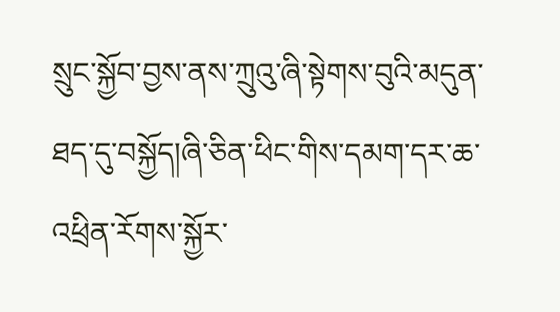སྲུང་སྐྱོབ་བྱས་ནས་ཀྲུའུ་ཞི་སྟེགས་བུའི་མདུན་ཐད་དུ་བསྐྱོད།ཞི་ཅིན་ཕིང་གིས་དམག་དར་ཆ་འཕྲིན་རོགས་སྐྱོར་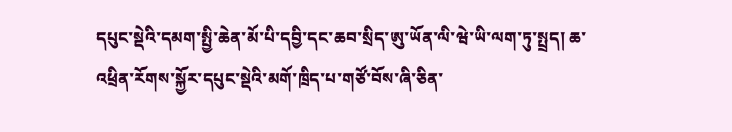དཔུང་སྡེའི་དམག་སྤྱི་ཆེན་མོ་པི་དབྱི་དང་ཆབ་སྲིད་ཨུ་ཡོན་ལི་ཝེ་ཡི་ལག་ཏུ་སྤྲད། ཆ་འཕྲིན་རོགས་སྐྱོར་དཔུང་སྡེའི་མགོ་ཁྲིད་པ་གཙོ་བོས་ཞི་ཅིན་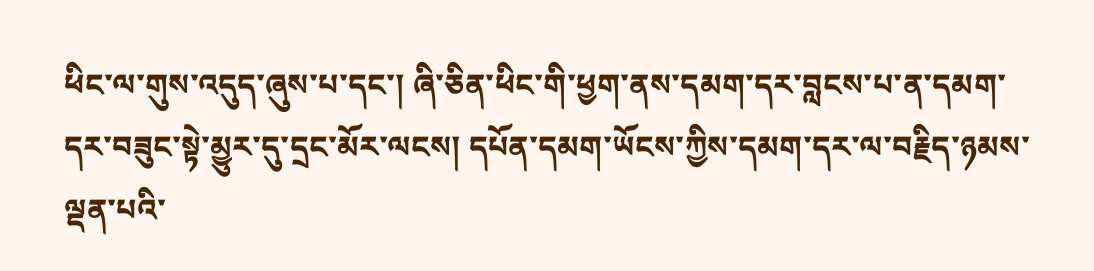ཕིང་ལ་གུས་འདུད་ཞུས་པ་དང་། ཞི་ཅིན་ཕིང་གི་ཕྱག་ནས་དམག་དར་བླངས་པ་ན་དམག་དར་བཟུང་སྟེ་མྱུར་དུ་དྲང་མོར་ལངས། དཔོན་དམག་ཡོངས་ཀྱིས་དམག་དར་ལ་བརྗིད་ཉམས་ལྡན་པའི་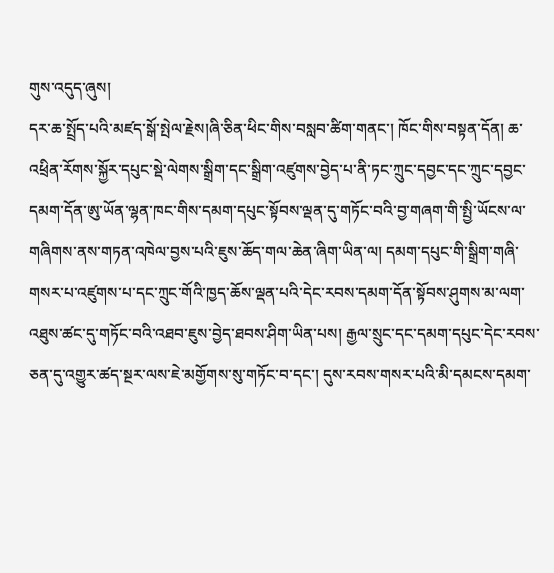གུས་འདུད་ཞུས།
དར་ཆ་སྤྲོད་པའི་མཛད་སྒོ་སྤེལ་རྗེས།ཞི་ཅིན་ཕིང་གིས་བསླབ་ཚིག་གནང་། ཁོང་གིས་བསྟན་དོན། ཆ་འཕྲིན་རོགས་སྐྱོར་དཔུང་སྡེ་ལེགས་སྒྲིག་དང་སྒྲིག་འཛུགས་བྱེད་པ་ནི་ཏང་ཀྲུང་དབྱང་དང་ཀྲུང་དབྱང་དམག་དོན་ཨུ་ཡོན་ལྷན་ཁང་གིས་དམག་དཔུང་སྟོབས་ལྡན་དུ་གཏོང་བའི་བྱ་གཞག་གི་སྤྱི་ཡོངས་ལ་གཞིགས་ནས་གཏན་འཁེལ་བྱས་པའི་ཇུས་ཆོད་གལ་ཆེན་ཞིག་ཡིན་ལ། དམག་དཔུང་གི་སྒྲིག་གཞི་གསར་པ་འཛུགས་པ་དང་ཀྲུང་གོའི་ཁྱད་ཆོས་ལྡན་པའི་དེང་རབས་དམག་དོན་སྟོབས་ཤུགས་མ་ལག་འཐུས་ཚང་དུ་གཏོང་བའི་འཐབ་ཇུས་བྱེད་ཐབས་ཤིག་ཡིན་པས། རྒྱལ་སྲུང་དང་དམག་དཔུང་དེང་རབས་ཅན་དུ་འགྱུར་ཚད་སྔར་ལས་ཇེ་མགྱོགས་སུ་གཏོང་བ་དང་། དུས་རབས་གསར་པའི་མི་དམངས་དམག་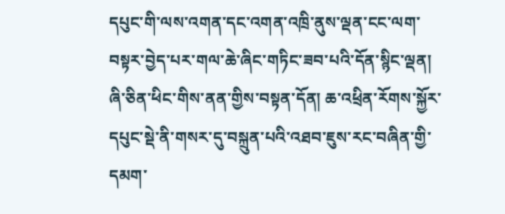དཔུང་གི་ལས་འགན་དང་འགན་འཁྲི་ནུས་ལྡན་ངང་ལག་བསྟར་བྱེད་པར་གལ་ཆེ་ཞིང་གཏིང་ཟབ་པའི་དོན་སྙིང་ལྡན།
ཞི་ཅིན་ཕིང་གིས་ནན་གྱིས་བསྟན་དོན། ཆ་འཕྲིན་རོགས་སྐྱོར་དཔུང་སྡེ་ནི་གསར་དུ་བསྐྲུན་པའི་འཐབ་ཇུས་རང་བཞིན་གྱི་དམག་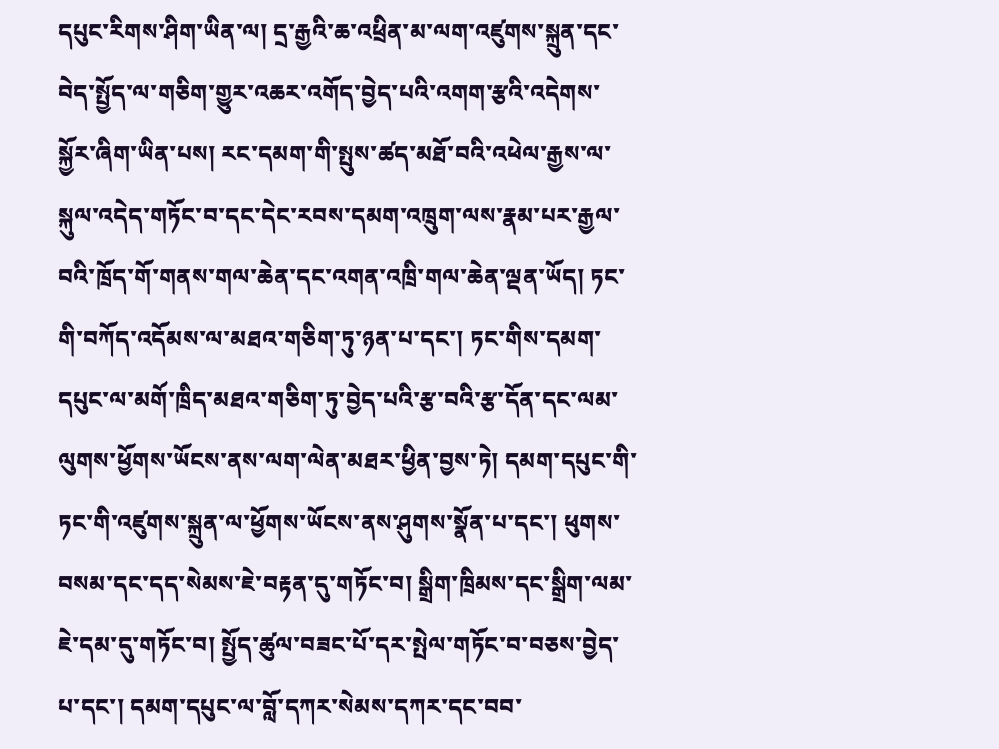དཔུང་རིགས་ཤིག་ཡིན་ལ། དྲ་རྒྱའི་ཆ་འཕྲིན་མ་ལག་འཛུགས་སྐྲུན་དང་བེད་སྤྱོད་ལ་གཅིག་གྱུར་འཆར་འགོད་བྱེད་པའི་འགག་རྩའི་འདེགས་སྐྱོར་ཞིག་ཡིན་པས། རང་དམག་གི་སྤུས་ཚད་མཐོ་བའི་འཕེལ་རྒྱས་ལ་སྐུལ་འདེད་གཏོང་བ་དང་དེང་རབས་དམག་འཁྲུག་ལས་རྣམ་པར་རྒྱལ་བའི་ཁྲོད་གོ་གནས་གལ་ཆེན་དང་འགན་འཁྲི་གལ་ཆེན་ལྡན་ཡོད། ཏང་གི་བཀོད་འདོམས་ལ་མཐའ་གཅིག་ཏུ་ཉན་པ་དང་། ཏང་གིས་དམག་དཔུང་ལ་མགོ་ཁྲིད་མཐའ་གཅིག་ཏུ་བྱེད་པའི་རྩ་བའི་རྩ་དོན་དང་ལམ་ལུགས་ཕྱོགས་ཡོངས་ནས་ལག་ལེན་མཐར་ཕྱིན་བྱས་ཏེ། དམག་དཔུང་གི་ཏང་གི་འཛུགས་སྐྲུན་ལ་ཕྱོགས་ཡོངས་ནས་ཤུགས་སྣོན་པ་དང་། ཕུགས་བསམ་དང་དད་སེམས་ཇེ་བརྟན་དུ་གཏོང་བ། སྒྲིག་ཁྲིམས་དང་སྒྲིག་ལམ་ཇེ་དམ་དུ་གཏོང་བ། སྤྱོད་ཚུལ་བཟང་པོ་དར་སྤེལ་གཏོང་བ་བཅས་བྱེད་པ་དང་། དམག་དཔུང་ལ་བློ་དཀར་སེམས་དཀར་དང་བབ་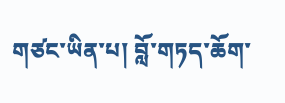གཙང་ཡིན་པ། བློ་གཏད་ཆོག་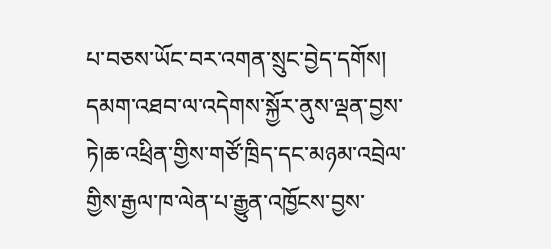པ་བཅས་ཡོང་བར་འགན་སྲུང་བྱེད་དགོས། དམག་འཐབ་ལ་འདེགས་སྐྱོར་ནུས་ལྡན་བྱས་ཏེ།ཆ་འཕྲིན་གྱིས་གཙོ་ཁྲིད་དང་མཉམ་འབྲེལ་གྱིས་རྒྱལ་ཁ་ལེན་པ་རྒྱུན་འཁྱོངས་བྱས་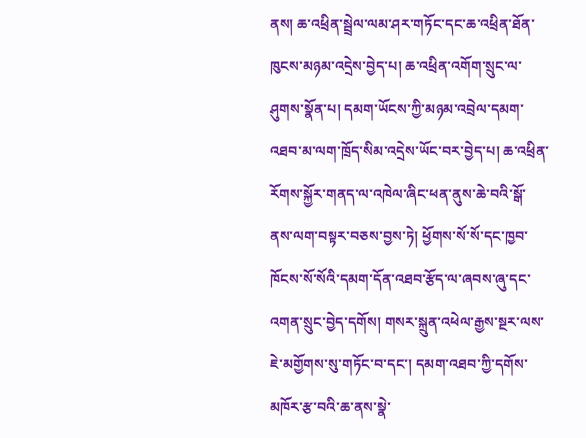ནས། ཆ་འཕྲིན་སྦྲེལ་ལམ་ཤར་གཏོང་དང་ཆ་འཕྲིན་ཐོན་ཁུངས་མཉམ་འདྲེས་བྱེད་པ། ཆ་འཕྲིན་འགོག་སྲུང་ལ་ཤུགས་སྣོན་པ། དམག་ཡོངས་ཀྱི་མཉམ་འབྲེལ་དམག་འཐབ་མ་ལག་ཁྲོད་སིམ་འདྲེས་ཡོང་བར་བྱེད་པ། ཆ་འཕྲིན་རོགས་སྐྱོར་གནད་ལ་འཁེལ་ཞིང་ཕན་ནུས་ཆེ་བའི་སྒོ་ནས་ལག་བསྟར་བཅས་བྱས་ཏེ། ཕྱོགས་སོ་སོ་དང་ཁྱབ་ཁོངས་སོ་སོའི་དམག་དོན་འཐབ་རྩོད་ལ་ཞབས་ཞུ་དང་འགན་སྲུང་བྱེད་དགོས། གསར་སྐྲུན་འཕེལ་རྒྱས་སྔར་ལས་ཇེ་མགྱོགས་སུ་གཏོང་བ་དང་། དམག་འཐབ་ཀྱི་དགོས་མཁོར་རྩ་བའི་ཆ་ནས་སྣེ་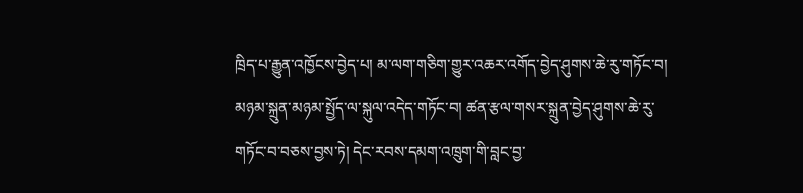ཁྲིད་པ་རྒྱུན་འཁྱོངས་བྱེད་པ། མ་ལག་གཅིག་གྱུར་འཆར་འགོད་བྱེད་ཤུགས་ཆེ་རུ་གཏོང་བ། མཉམ་སྐྲུན་མཉམ་སྤྱོད་ལ་སྐུལ་འདེད་གཏོང་བ། ཚན་རྩལ་གསར་སྐྲུན་བྱེད་ཤུགས་ཆེ་རུ་གཏོང་བ་བཅས་བྱས་ཏེ། དེང་རབས་དམག་འཁྲུག་གི་བླང་བྱ་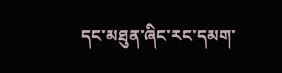དང་མཐུན་ཞིང་རང་དམག་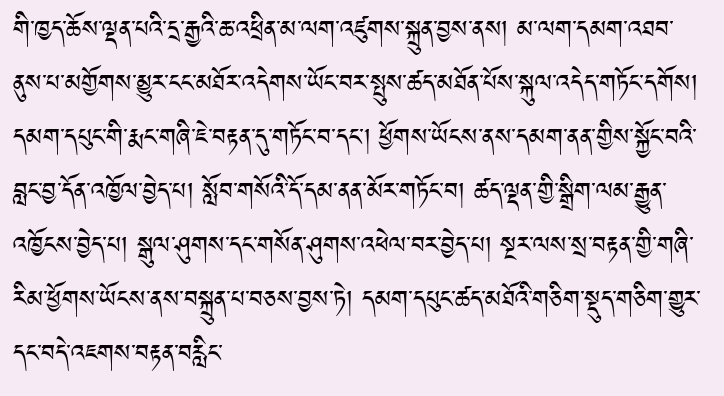གི་ཁྱད་ཆོས་ལྡན་པའི་དྲ་རྒྱའི་ཆ་འཕྲིན་མ་ལག་འཛུགས་སྐྲུན་བྱས་ནས། མ་ལག་དམག་འཐབ་ནུས་པ་མགྱོགས་མྱུར་ངང་མཐོར་འདེགས་ཡོང་བར་སྤུས་ཚད་མཐོན་པོས་སྐུལ་འདེད་གཏོང་དགོས། དམག་དཔུང་གི་རྨང་གཞི་ཇེ་བརྟན་དུ་གཏོང་བ་དང་། ཕྱོགས་ཡོངས་ནས་དམག་ནན་གྱིས་སྐྱོང་བའི་བླང་བྱ་དོན་འཁྱོལ་བྱེད་པ། སློབ་གསོའི་དོ་དམ་ནན་མོར་གཏོང་བ། ཚད་ལྡན་གྱི་སྒྲིག་ལམ་རྒྱུན་འཁྱོངས་བྱེད་པ། སྒུལ་ཤུགས་དང་གསོན་ཤུགས་འཕེལ་བར་བྱེད་པ། སྔར་ལས་སྲ་བརྟན་གྱི་གཞི་རིམ་ཕྱོགས་ཡོངས་ནས་བསྐྲུན་པ་བཅས་བྱས་ཏེ། དམག་དཔུང་ཚད་མཐོའི་གཅིག་སྡུད་གཅིག་གྱུར་དང་བདེ་འཇགས་བརྟན་བརླིང་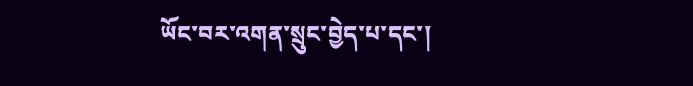ཡོང་བར་འགན་སྲུང་བྱེད་པ་དང་།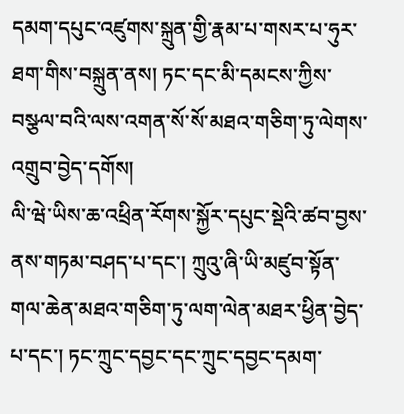དམག་དཔུང་འཛུགས་སྐྲུན་གྱི་རྣམ་པ་གསར་པ་ཧུར་ཐག་གིས་བསྐྲུན་ནས། ཏང་དང་མི་དམངས་ཀྱིས་བསྩལ་བའི་ལས་འགན་སོ་སོ་མཐའ་གཅིག་ཏུ་ལེགས་འགྲུབ་བྱེད་དགོས།
ལི་ཝེ་ཡིས་ཆ་འཕྲིན་རོགས་སྐྱོར་དཔུང་སྡེའི་ཚབ་བྱས་ནས་གཏམ་བཤད་པ་དང་། ཀྲུའུ་ཞི་ཡི་མཛུབ་སྟོན་གལ་ཆེན་མཐའ་གཅིག་ཏུ་ལག་ལེན་མཐར་ཕྱིན་བྱེད་པ་དང་། ཏང་ཀྲུང་དབྱང་དང་ཀྲུང་དབྱང་དམག་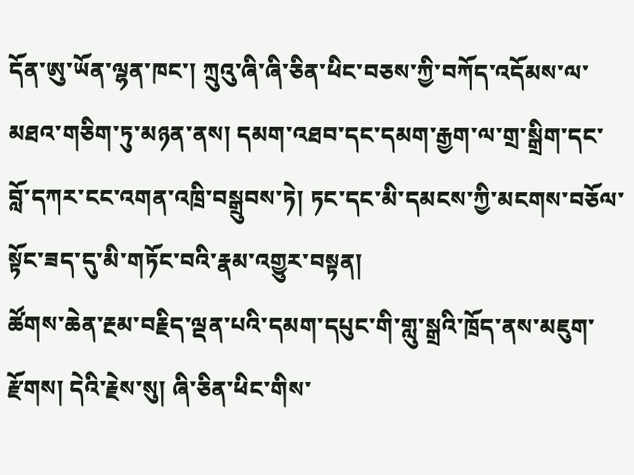དོན་ཨུ་ཡོན་ལྷན་ཁང་། ཀྲུའུ་ཞི་ཞི་ཅིན་ཕིང་བཅས་ཀྱི་བཀོད་འདོམས་ལ་མཐའ་གཅིག་ཏུ་མཉན་ནས། དམག་འཐབ་དང་དམག་རྒྱག་ལ་གྲ་སྒྲིག་དང་བློ་དཀར་ངང་འགན་འཁྲི་བསྒྲུབས་ཏེ། ཏང་དང་མི་དམངས་ཀྱི་མངགས་བཅོལ་སྟོང་ཟད་དུ་མི་གཏོང་བའི་རྣམ་འགྱུར་བསྟན།
ཚོགས་ཆེན་རྔམ་བརྗིད་ལྡན་པའི་དམག་དཔུང་གི་གླུ་སྒྲའི་ཁྲོད་ནས་མཇུག་རྫོགས། དེའི་རྗེས་སུ། ཞི་ཅིན་ཕིང་གིས་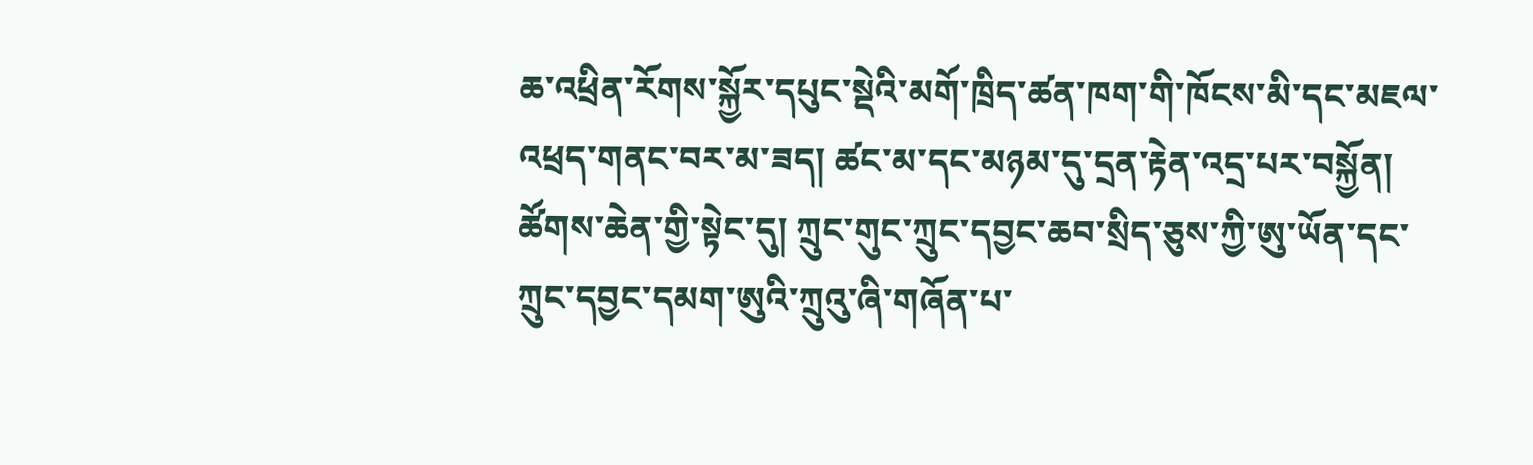ཆ་འཕྲིན་རོགས་སྐྱོར་དཔུང་སྡེའི་མགོ་ཁྲིད་ཚན་ཁག་གི་ཁོངས་མི་དང་མཇལ་འཕྲད་གནང་བར་མ་ཟད། ཚང་མ་དང་མཉམ་དུ་དྲན་རྟེན་འདྲ་པར་བསྐྱོན།
ཚོགས་ཆེན་གྱི་སྟེང་དུ། ཀྲུང་གུང་ཀྲུང་དབྱང་ཆབ་སྲིད་ཅུས་ཀྱི་ཨུ་ཡོན་དང་ཀྲུང་དབྱང་དམག་ཨུའི་ཀྲུའུ་ཞི་གཞོན་པ་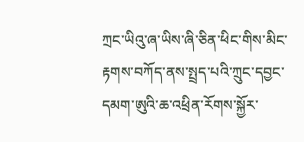ཀྲང་ཡིའུ་ཞ་ཡིས་ཞི་ཅིན་ཕིང་གིས་མིང་རྟགས་བཀོད་ནས་སྤྲད་པའི་ཀྲུང་དབྱང་དམག་ཨུའི་ཆ་འཕྲིན་རོགས་སྐྱོར་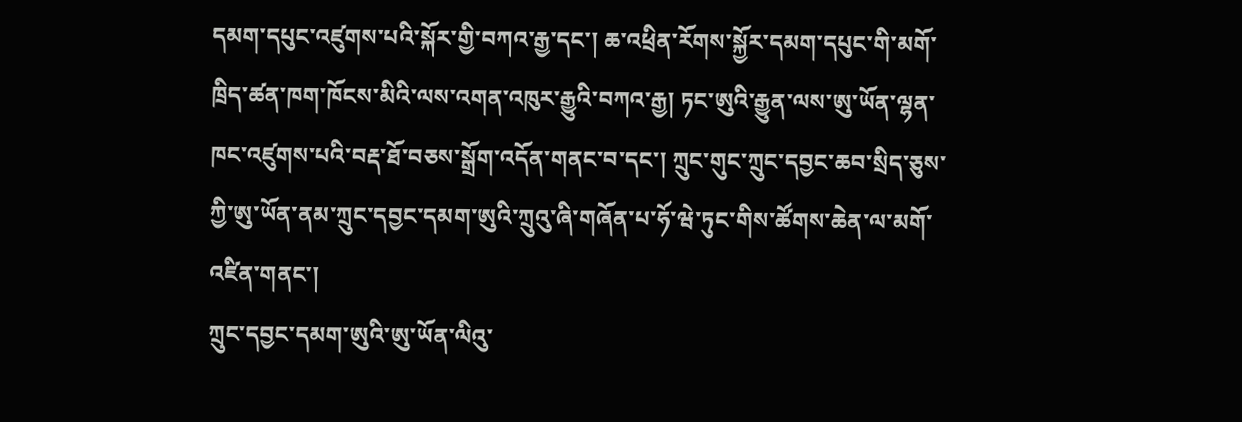དམག་དཔུང་འཛུགས་པའི་སྐོར་གྱི་བཀའ་རྒྱ་དང་། ཆ་འཕྲིན་རོགས་སྐྱོར་དམག་དཔུང་གི་མགོ་ཁྲིད་ཚན་ཁག་ཁོངས་མིའི་ལས་འགན་འཁུར་རྒྱུའི་བཀའ་རྒྱ། ཏང་ཨུའི་རྒྱུན་ལས་ཨུ་ཡོན་ལྷན་ཁང་འཛུགས་པའི་བརྡ་ཐོ་བཅས་སྒྲོག་འདོན་གནང་བ་དང་། ཀྲུང་གུང་ཀྲུང་དབྱང་ཆབ་སྲིད་ཅུས་ཀྱི་ཨུ་ཡོན་ནམ་ཀྲུང་དབྱང་དམག་ཨུའི་ཀྲུའུ་ཞི་གཞོན་པ་ཧོ་ཝེ་ཏུང་གིས་ཚོགས་ཆེན་ལ་མགོ་འཛིན་གནང་།
ཀྲུང་དབྱང་དམག་ཨུའི་ཨུ་ཡོན་ལིའུ་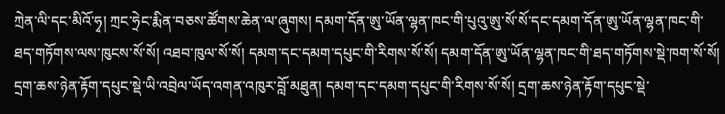ཀྲེན་ལི་དང་མིའོ་ཧྭ། ཀྲང་ཧྲེང་རྨིན་བཅས་ཚོགས་ཆེན་ལ་ཞུགས། དམག་དོན་ཨུ་ཡོན་ལྷན་ཁང་གི་པུའུ་ཨུ་སོ་སོ་དང་དམག་དོན་ཨུ་ཡོན་ལྷན་ཁང་གི་ཐད་གཏོགས་ལས་ཁུངས་སོ་སོ། འཐབ་ཁུལ་སོ་སོ། དམག་དང་དམག་དཔུང་གི་རིགས་སོ་སོ། དམག་དོན་ཨུ་ཡོན་ལྷན་ཁང་གི་ཐད་གཏོགས་སྡེ་ཁག་སོ་སོ། དྲག་ཆས་ཉེན་རྟོག་དཔུང་སྡེ་ཡི་འབྲེལ་ཡོད་འགན་འཁུར་བློ་མཐུན། དམག་དང་དམག་དཔུང་གི་རིགས་སོ་སོ། དྲག་ཆས་ཉེན་རྟོག་དཔུང་སྡེ་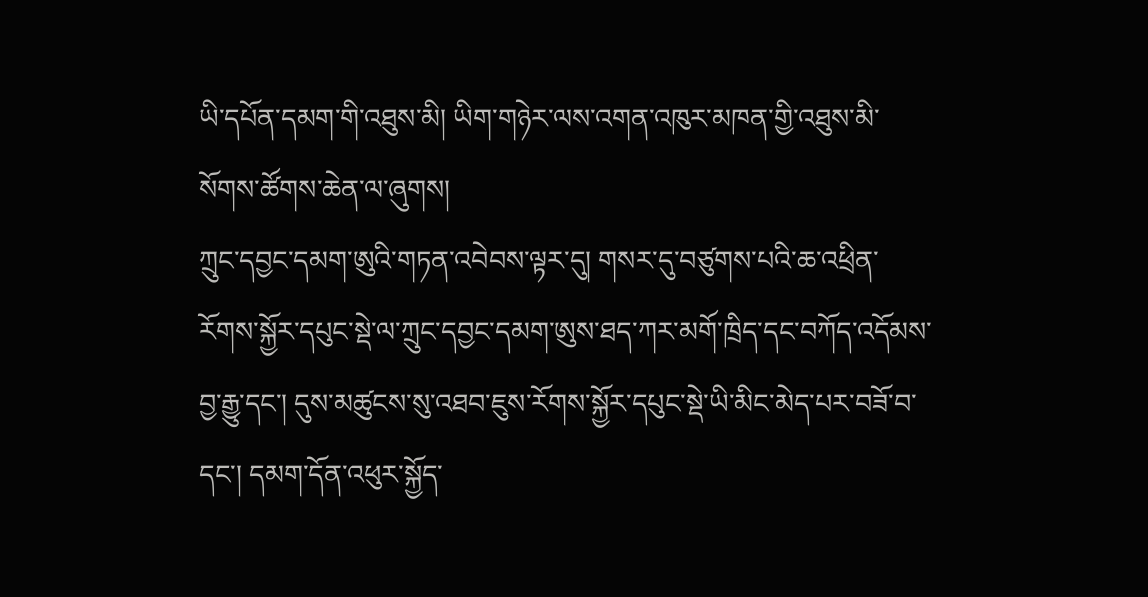ཡི་དཔོན་དམག་གི་འཐུས་མི། ཡིག་གཉེར་ལས་འགན་འཁུར་མཁན་གྱི་འཐུས་མི་སོགས་ཚོགས་ཆེན་ལ་ཞུགས།
ཀྲུང་དབྱང་དམག་ཨུའི་གཏན་འབེབས་ལྟར་དུ། གསར་དུ་བཙུགས་པའི་ཆ་འཕྲིན་རོགས་སྐྱོར་དཔུང་སྡེ་ལ་ཀྲུང་དབྱང་དམག་ཨུས་ཐད་ཀར་མགོ་ཁྲིད་དང་བཀོད་འདོམས་བྱ་རྒྱུ་དང་། དུས་མཚུངས་སུ་འཐབ་ཇུས་རོགས་སྐྱོར་དཔུང་སྡེ་ཡི་མིང་མེད་པར་བཟོ་བ་དང་། དམག་དོན་འཕུར་སྐྱོད་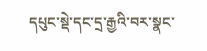དཔུང་སྡེ་དང་དྲ་རྒྱའི་བར་སྣང་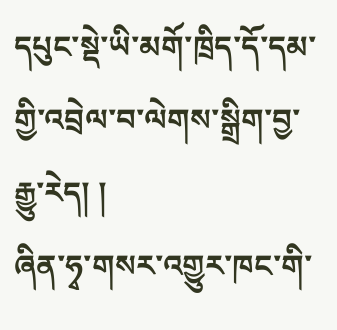དཔུང་སྡེ་ཡི་མགོ་ཁྲིད་དོ་དམ་གྱི་འབྲེལ་བ་ལེགས་སྒྲིག་བྱ་རྒྱུ་རེད། །
ཞིན་ཧྭ་གསར་འགྱུར་ཁང་གི་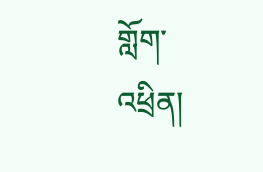གློག་འཕྲིན།